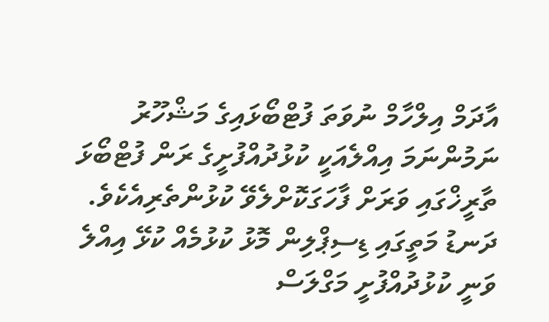އާދަމް އިލްހާމް ނުވަތަ ފުޓްބޯޅައިގެ މަޝްހޫރު ނަމުންނަމަ އިއްލެއަކީ ކުޅުދުއްފުށީގެ ރަން ފުޓްބޯޅަ ތާރީޚްގައި ވަރަށް ފާހަގަކޮށްލެވޭ ކުޅުންތެރިއެކެވެ. ދަނޑު މަތީގައި ޑިސިޕްލިން މޮޅު ކުޅުމެއް ކުޅޭ އިއްލެ ވަނީ ކުޅުދުއްފުށީ މަގްލަސް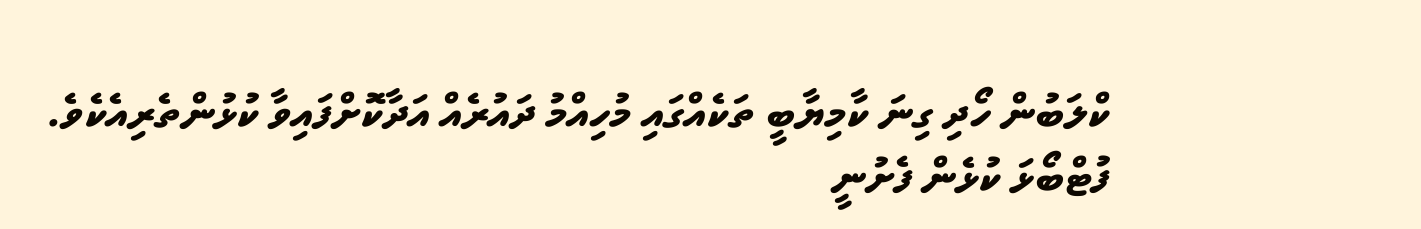ކްލަބުން ހޯދި ގިނަ ކާމިޔާބީ ތަކެއްގައި މުހިއްމު ދައުރެއް އަދާކޮށްފައިވާ ކުޅުންތެރިއެކެވެ.
ފުޓްބޯޅަ ކުޅެން ފެށުނީ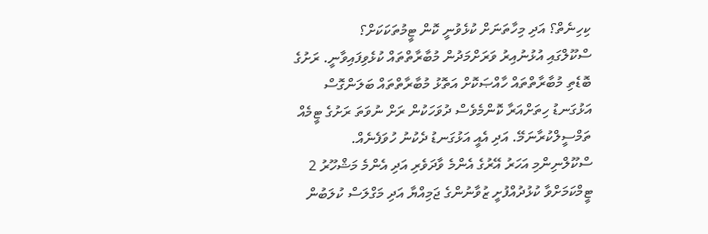ކިހިނެތް؟ އަދި މިހާތަނަށް ކުޅެވުނީ ކޮން ޓީމުތަކަކަށް؟
ސްކޫލްގައި އުޅުނުއިރު ވަރަށްމަދުން މުބާރާތްތައް ކުޅެވިފައިވާނީ. ރަށުގެ ބޮޑެތި މުބާރާތްތައް ހާއްޞަކޮށް އަތޮޅު މުބާރާތްތައް ބަލަންގޮސް އަޅުގަނޑު ހިތަށްއަރާ ކޮންމެވެސް ދުވަހަކުން ރަށް ނުވަތަ ރަށުގެ ޓީމެއް ތަމްސީލްކުރާނަމޭ. އަދި އެއީ އަޅުގަނޑު ދެކުނު ހުވަފެނެއް. ސްކޫލްނިންމި އަހަރު އޭރުގެ އެންމެ ވާދަވެރި އަދި އެންމެ މަޝްހޫރު 2 ޓީމްކަމަށްވާ ކުޅުދުއްފުށީ ޒުވާނުންގެ ޖަމިއްޔާ އަދި މަގްލަސް ކުލަބުން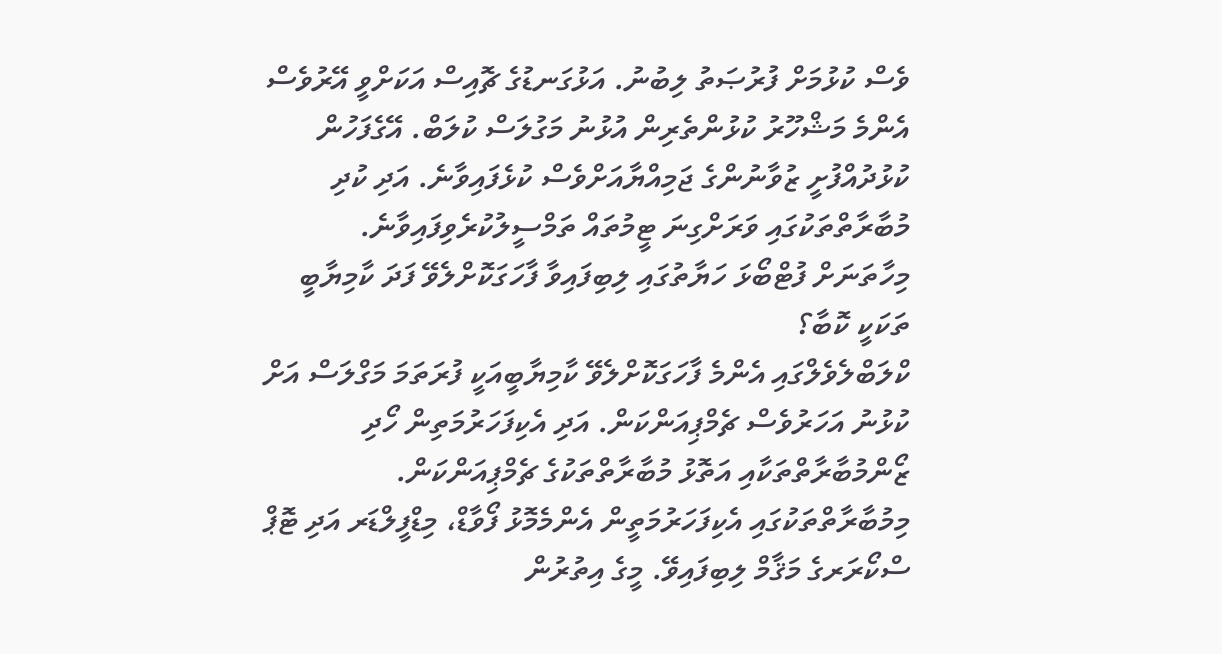ވެސް ކުޅުމަށް ފުރުޞަތު ލިބުނު. އަޅުގަނޑުގެ ޗޮއިސް އަކަށްވީ އޭރުވެސް އެންމެ މަޝްހޫރު ކުޅުންތެރިން އުޅުނު މަގުލަސް ކުލަބް. އޭގެފަހުން ކުޅުދުއްފުށީ ޒުވާނުންގެ ޖަމިއްޔާއަށްވެސް ކުޅެފައިވާނެ. އަދި ކުދި މުބާރާތްތަކުގައި ވަރަށްގިނަ ޓީމުތައް ތަމްސީލުކުރެވިފައިވާނެ.
މިހާތަނަށް ފުޓްބޯޅަ ހަޔާތުގައި ލިބިފައިވާ ފާހަގަކޮށްލެވޭ ފަދަ ކާމިޔާބީ ތަކަކީ ކޮބާ؟
ކްލަބްލެވެލްގައި އެންމެ ފާހަގަކޮށްލެވޭ ކާމިޔާބީއަކީ ފުރަތަމަ މަގްލަސް އަށް ކުޅުނު އަހަރުވެސް ޗެމްޕިއަންކަން. އަދި އެކިފަހަރުމަތިން ހޯދި ޒޯންމުބާރާތްތަކާއި އަތޮޅު މުބާރާތްތަކުގެ ޗެމްޕިއަންކަން. މިމުބާރާތްތަކުގައި އެކިފަހަރުމަތީން އެންމެމޮޅު ފޯވާޑް، މިޑްފީލްޑަރ އަދި ޓޮޕް ސްކޯރަރގެ މަޤާމް ލިބިފައިވޭ. މީގެ އިތުރުން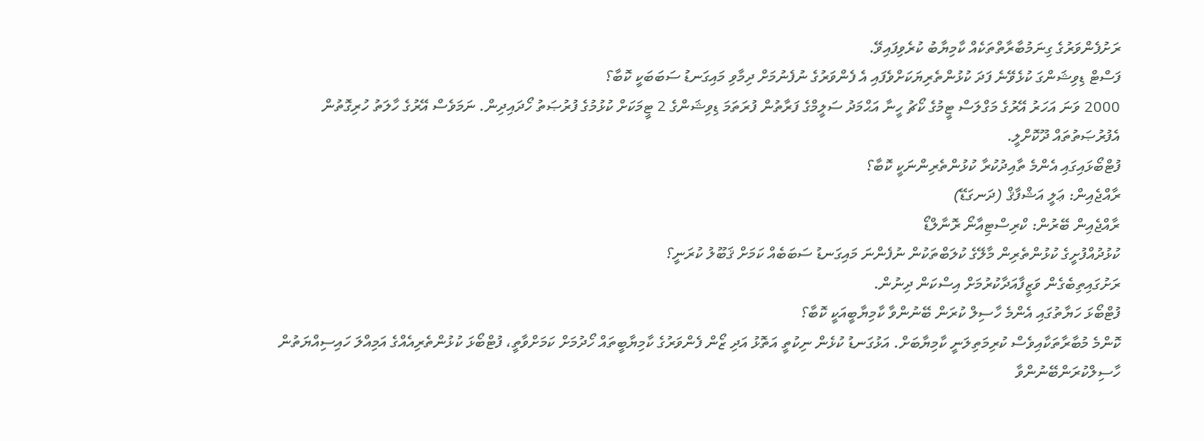ރަށުފެންވަރުގެ ގިނަމުބާރާތްތަކެއް ކާމިޔާބު ކުރެވިފައިވޭ.
ފަސްޓް ޑިވިޝަންގަ ކުޅެވޭނެ ފަދަ ކުޅުންތެރިޔަކަށްވެފައި އެ ފެންވަރުގެ ނުފެނުމަށް ދިމާވި މައިގަނޑު ސަބަބަކީ ކޮބާ؟
2000 ވަނަ އަހަރު އޭރުގެ މަގްލަސް ޓީމުގެ ކޯޗު ހީނާ އަޙްމަދު ސަލީމްގެ ފަރާތުން ފުރަތަމަ ޑިވިޝަންގެ 2 ޓީމަކަށް ކުޅުމުގެ ފުރުޞަތު ހޯދައިދިން. ނަމަވެސް އޭރުގެ ހާލަތު ހުރިގޮތުން އެފުރުޞަތުތައް ދޫކޮށްލީ.
ފުޓްބޯޅައިގައި އެންމެ ތާއިދުކުރާ ކުޅުންތެރިންނަކީ ކޮބާ؟
ރާއްޖެއިން: ޢަލީ އަޝްފާޤް (ދަނގަޑޭ)
ރާއްޖެއިން ބޭރުން: ކްރިސްޓިއާނޯ ރޮނާލްޑޯ
ކުޅުދުއްފުށީގެ ކުޅުންތެރިން މާލޭގެ ކުލަބްތަކުން ނުފެންނަ މައިގަނޑު ސަބަބެއް ކަމަށް ޤަބޫލު ކުރަނީ؟
ރަށުގައިތިބެގެން ވަޒީފާއަދާކުރުމަށް އިސްކަން ދިނުން.
ފުޓްބޯޅަ ހަޔާތުގައި އެންމެ ހާސިލް ކުރަން ބޭނުންވާ ކާމިޔާބީއަކީ ކޮބާ؟
ކޮންމެ މުބާރާތަކާއިވެސް ކުރިމަތިލަނީ ކާމިޔާބަށް. އަޅުގަނޑު ކުޅެން ނިކުތީ އަތޮޅު އަދި ޒޯން ފެންވަރުގެ ކާމިޔާބީތައް ހޯދުމަށް ކަމަށްވާތީ، ފުޓްބޯޅަ ކުޅުންތެރިއެއްގެ އަމިއްލަ ހައިސިއްޔަތުން ހާސިލްކުރަންބޭނުންވާ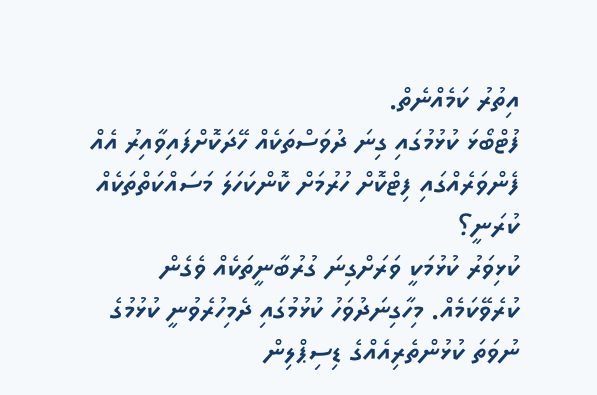އިތުރު ކަމެއްނެތް.
ފުޓްބޯޅަ ކުޅުމުގައި ގިނަ ދުވަސްތަކެއް ހޭދަކޮށްފައިވާއިރު އެއް ފެންވަރެއްގައި ފިޓްކޮށް ހުރުމަށް ކޮންކަހަލަ މަސައްކަތްތަކެއް ކުރަނީ؟
ކުޅިވަރު ކުޅުމަކީ ވަރަށްގިނަ ގުރުބާނީތަކެއް ވެގެން ކުރެވޭކަމެއް. މިހާގިނަދުވަހު ކުޅުމުގައި ދެމިހުރެވުނީ ކުޅުމުގެ ނުވަތަ ކުޅުންތެރިއެއްގެ ޑިސިޕްލިން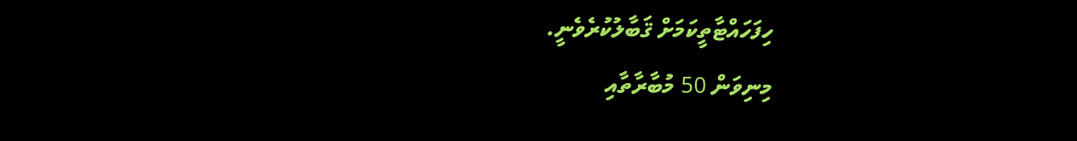ހިފަހައްޓާތީކަމަށް ޤަބާލުކުރެވެނީ.
މިނިވަން 50 މުބާރާތާއި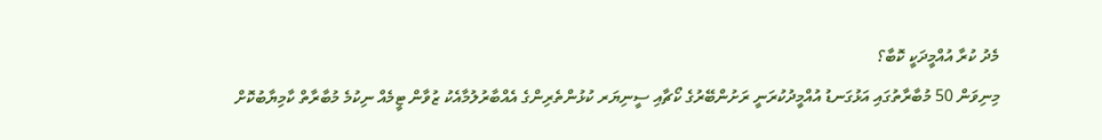މެދު ކުރާ އުއްމީދަކީ ކޮބާ؟
މިނިވަން 50 މުބާރާތުގައި އަޅުގަނޑު އުއްމީދުކުރަނީ ރަށުންބޭރުގެ ކޯޗާއި ސީނިޔަރ ކުޅުންތެރިންގެ އެއްބާރުލުމާއެކު ޒުވާން ޓީމެއް ނިކުމެ މުބާރާތް ކާމިޔާބުކޮށް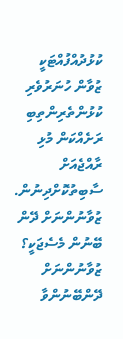ކުޅުދުއްފުއްޓަކީ ޒުވާން ހުނަރުވެރި ކުޅުންތެރިންތިބި ރަށެއްކަން މުޅި ރާއްޖެއަށް ސާބިތުކޮށްދިނުން.
ޒުވާނުންނަށް ދޭން ބޭނުން މެސެޖަކީ؟
ޒުވާނުންނަށް ދޭންބޭނުންވާ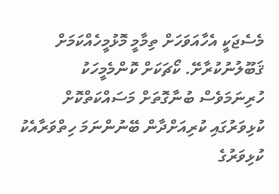މެސެޖަކީ އެހާއަވަހަށް ތިމާމީ މޮޅުމީހެއްކަމަށް ޤަބޫލުނުކުރާށޭ. ކޯޗަކަށް ކޮންމެމީހަކު ހުރިނަމަވެސް ބުނާގޮތަށް މަސައްކަތްކޮށް ކުޅިވަރުގައި ކުރިއަށްދާން ބޭނުންނަމަ ހިތްވަރާއެކު ކުޅިވަރުގެ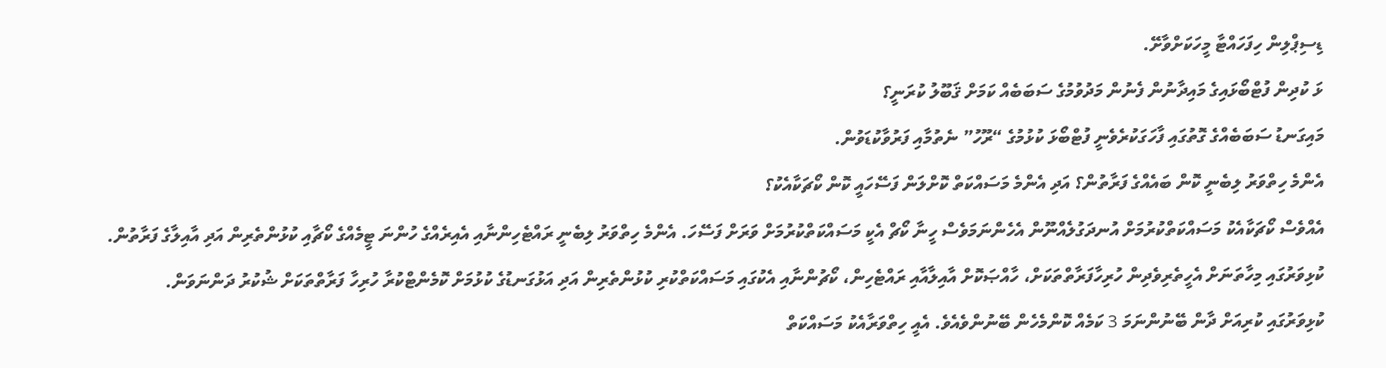ޑިސިޕްލިން ހިފަހައްޓާ މީހަކަށްވާށޭ.
ޅަ ކުދިން ފުޓްބޯޅައިގެ މައިދާނުން ފެނުން މަދުވުމުގެ ސަބަބެއް ކަމަށް ޤަބޫލު ކުރަނީ؟
މައިގަނޑު ސަބަބެއްގެ ގޮތުގައި ފާހަގަކުރެވެނީ ފުޓްބޯޅަ ކުޅުމުގެ “ރޫހު” ނެތުމާއި ފަރުވާކުޑަވުން.
އެންމެ ހިތްވަރު ލިބެނީ ކޮން ބައެއްގެ ފަރާތުން؟ އަދި އެންމެ މަސައްކަތް ކޮށްލަން ފަސޭހައީ ކޮން ކޯޗަކާއެކު؟
އެއްވެސް ކޯޗަކާއެކު މަސައްކަތްކުރުމަށް އުނދަގުލެއްނޫން އެހެންނަމަވެސް ހީނާ ކޯޗް އެކީ މަސައްކަތްކުރުމަށް ވަރަށް ފަސޭހަ. އެންމެ ހިތްވަރު ލިބެނީ ރައްޓެހިންނާއި އެއިރެއްގެ ހުންނަ ޓީމެއްގެ ކޯޗާއި ކުޅުންތެރިން އަދި އާއިލާގެ ފަރާތުން.
ކުޅިވަރުގައި މިހާތަނަށް އެހީތެރިވެދިން ހުރިހާފަރާތްތަކަށް، ހާއްޞަކޮށް އާއިލާއާއި ރައްޓެހިން، ކޯޗުންނާއި އެކުގައި މަސައްކަތްކުރި ކުޅުންތެރިން އަދި އަޅުގަނޑުގެ ކުޅުމަށް ކޮމެންޓްކުރާ ހުރިހާ ފަރާތްތަކަށް ޝުކުރު ދަންނަވަން.
ކުޅިވަރުގައި ކުރިއަށް ދާން ބޭނުންނަމަ 3 ކަމެއް ކޮންމެހެން ބޭނުންވެއެވެ. އެއީ ހިތްވަރާއެކު މަސައްކަތް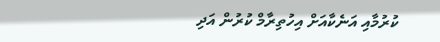ކުރުމާއި އަނެކާއަށް އިހުތިރާމް ކުރުން އަދި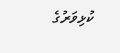ކުޅިވަރުގެ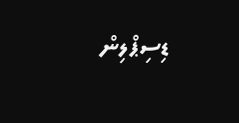ޑިސިޕްލިން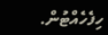ހިފެހެއްޓުން.